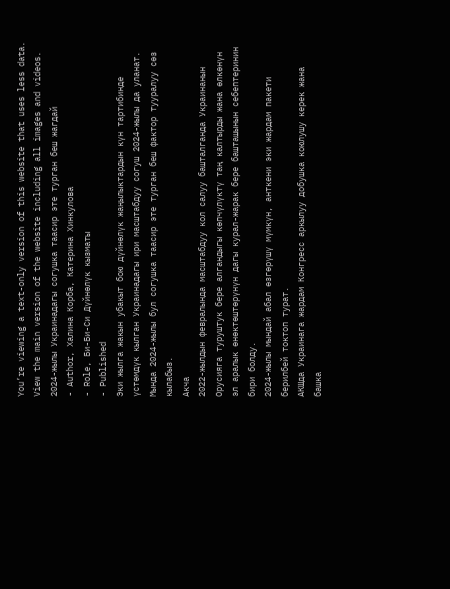You’re viewing a text-only version of this website that uses less data. View the main version of the website including all images and videos.
2024-жылы Украинадагы согушка таасир эте турган беш жагдай
- Author, Халина Корба, Катерина Хинкулова
- Role, Би-Би-Си Дүйнөлүк кызматы
- Published
Эки жылга жакын убакыт бою дүйнөлүк жаңылыктардын күн тартибинде үстөмдүк кылган Украинадагы ири масштабдуу согуш 2024-жылы да уланат.
Мында 2024-жылы бул согушка таасир эте турган беш фактор тууралуу сөз кылабыз.
Акча
2022-жылдын февралында масштабдуу кол салуу башталганда Украинанын Орусияга туруштук бере алгандыгы көпчүлүктү таң калтырды жана өлкөнүн эл аралык өнөктөштөрүнүн дагы курал-жарак бере башташынын себептеринин бири болду.
2024-жылы мындай абал өзгөрүшү мүмкүн, анткени эки жардам пакети берилбей токтоп турат.
АКШда Украинага жардам Конгресс аркылуу добушка коюлушу керек жана башка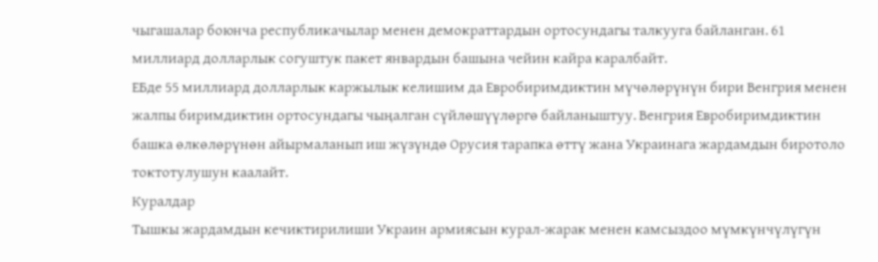чыгашалар боюнча республикачылар менен демократтардын ортосундагы талкууга байланган. 61 миллиард долларлык согуштук пакет январдын башына чейин кайра каралбайт.
ЕБде 55 миллиард долларлык каржылык келишим да Евробиримдиктин мүчөлөрүнүн бири Венгрия менен жалпы биримдиктин ортосундагы чыңалган сүйлөшүүлөргө байланыштуу. Венгрия Евробиримдиктин башка өлкөлөрүнөн айырмаланып иш жүзүндө Орусия тарапка өттү жана Украинага жардамдын биротоло токтотулушун каалайт.
Куралдар
Тышкы жардамдын кечиктирилиши Украин армиясын курал-жарак менен камсыздоо мүмкүнчүлүгүн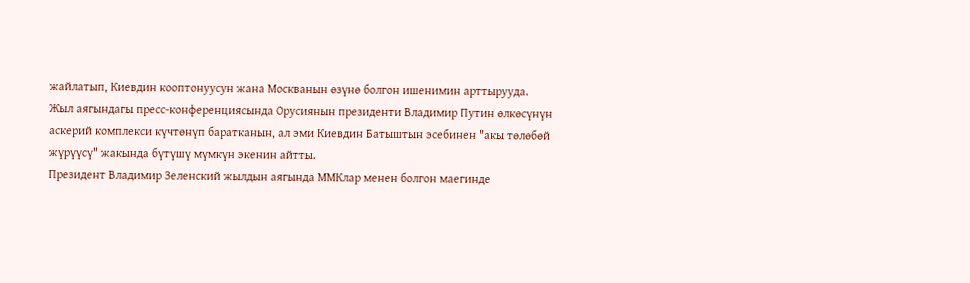жайлатып, Киевдин кооптонуусун жана Москванын өзүнө болгон ишенимин арттырууда.
Жыл аягындагы пресс-конференциясында Орусиянын президенти Владимир Путин өлкөсүнүн аскерий комплекси күчтөнүп баратканын, ал эми Киевдин Батыштын эсебинен "акы төлөбөй жүрүүсү" жакында бүтүшү мүмкүн экенин айтты.
Президент Владимир Зеленский жылдын аягында ММКлар менен болгон маегинде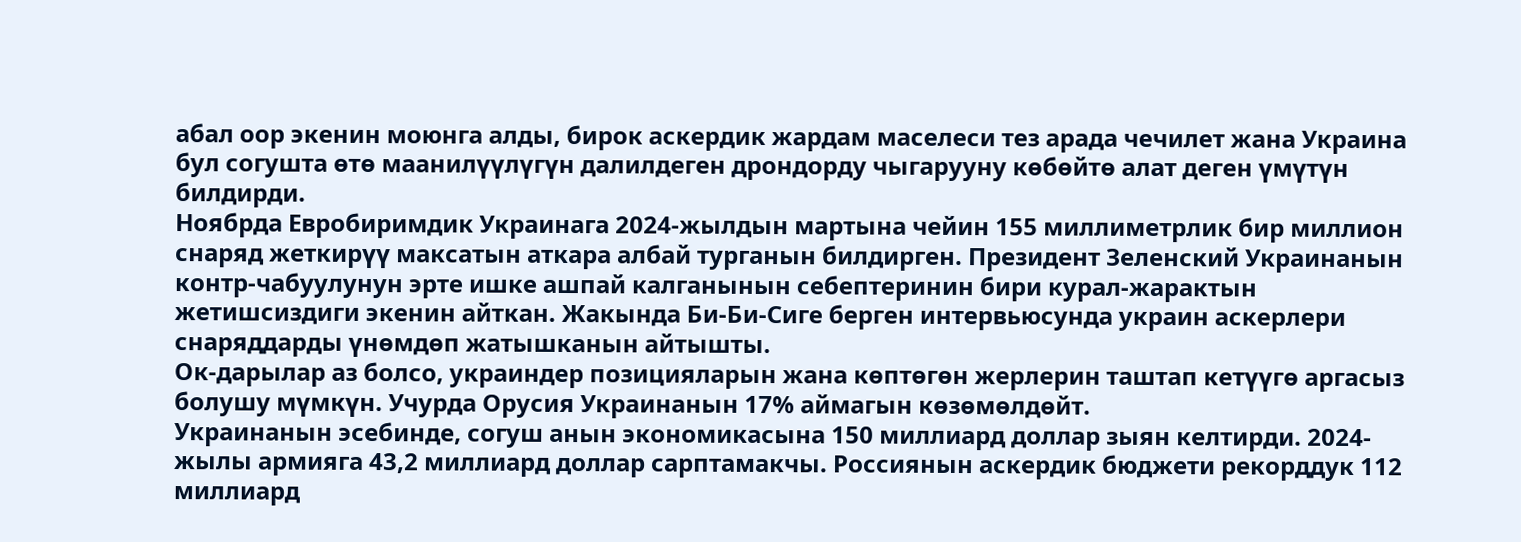абал оор экенин моюнга алды, бирок аскердик жардам маселеси тез арада чечилет жана Украина бул согушта өтө маанилүүлүгүн далилдеген дрондорду чыгарууну көбөйтө алат деген үмүтүн билдирди.
Ноябрда Евробиримдик Украинага 2024-жылдын мартына чейин 155 миллиметрлик бир миллион снаряд жеткирүү максатын аткара албай турганын билдирген. Президент Зеленский Украинанын контр-чабуулунун эрте ишке ашпай калганынын себептеринин бири курал-жарактын жетишсиздиги экенин айткан. Жакында Би-Би-Сиге берген интервьюсунда украин аскерлери снаряддарды үнөмдөп жатышканын айтышты.
Ок-дарылар аз болсо, украиндер позицияларын жана көптөгөн жерлерин таштап кетүүгө аргасыз болушу мүмкүн. Учурда Орусия Украинанын 17% аймагын көзөмөлдөйт.
Украинанын эсебинде, согуш анын экономикасына 150 миллиард доллар зыян келтирди. 2024-жылы армияга 43,2 миллиард доллар сарптамакчы. Россиянын аскердик бюджети рекорддук 112 миллиард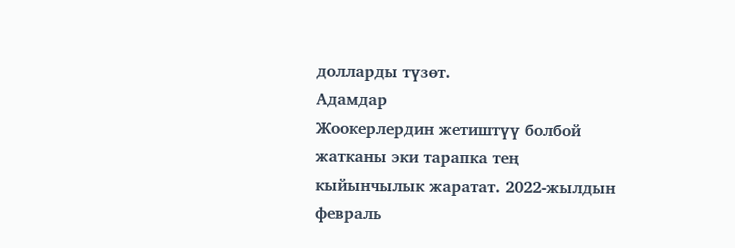долларды түзөт.
Адамдар
Жоокерлердин жетиштүү болбой жатканы эки тарапка тең кыйынчылык жаратат. 2022-жылдын февраль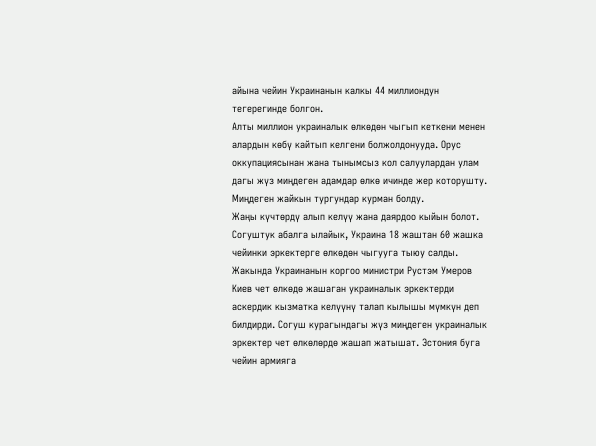айына чейин Украинанын калкы 44 миллиондун тегерегинде болгон.
Алты миллион украиналык өлкөдөн чыгып кеткени менен алардын көбү кайтып келгени болжолдонууда. Орус оккупациясынан жана тынымсыз кол салуулардан улам дагы жүз миңдеген адамдар өлкө ичинде жер которушту. Миңдеген жайкын тургундар курман болду.
Жаңы күчтөрдү алып келүү жана даярдоо кыйын болот. Согуштук абалга ылайык, Украина 18 жаштан 60 жашка чейинки эркектерге өлкөдөн чыгууга тыюу салды. Жакында Украинанын коргоо министри Рустэм Умеров Киев чет өлкөдө жашаган украиналык эркектерди аскердик кызматка келүүнү талап кылышы мүмкүн деп билдирди. Согуш курагындагы жүз миңдеген украиналык эркектер чет өлкөлөрдө жашап жатышат. Эстония буга чейин армияга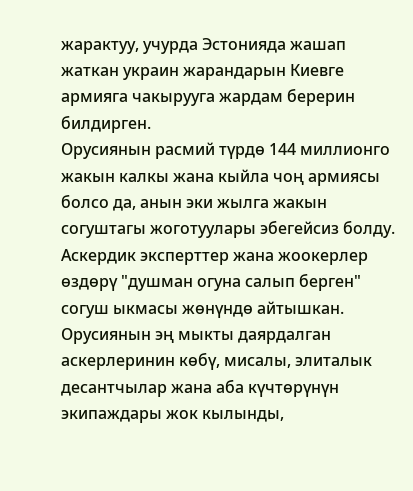жарактуу, учурда Эстонияда жашап жаткан украин жарандарын Киевге армияга чакырууга жардам берерин билдирген.
Орусиянын расмий түрдө 144 миллионго жакын калкы жана кыйла чоң армиясы болсо да, анын эки жылга жакын согуштагы жоготуулары эбегейсиз болду. Аскердик эксперттер жана жоокерлер өздөрү "душман огуна салып берген" согуш ыкмасы жөнүндө айтышкан.
Орусиянын эң мыкты даярдалган аскерлеринин көбү, мисалы, элиталык десантчылар жана аба күчтөрүнүн экипаждары жок кылынды,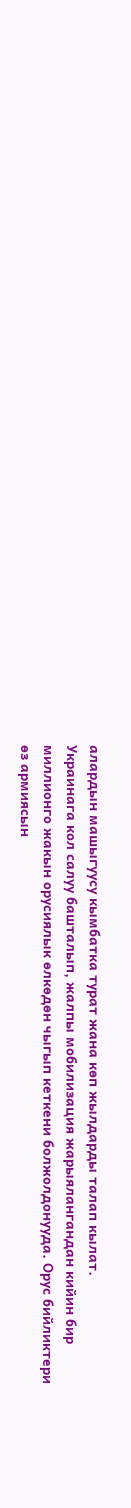алардын машыгуусу кымбатка турат жана көп жылдарды талап кылат.
Украинага кол салуу башталып, жалпы мобилизация жарыялангандан кийин бир миллионго жакын орусиялык өлкөдөн чыгып кеткени болжолдонууда. Орус бийликтери өз армиясын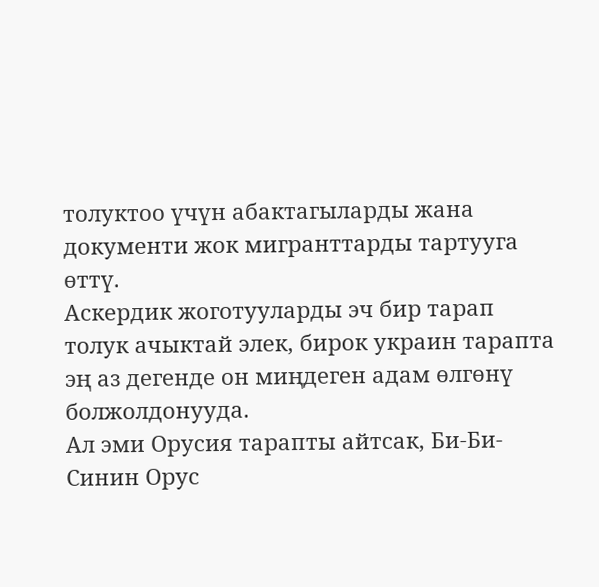толуктоо үчүн абактагыларды жана документи жок мигранттарды тартууга өттү.
Аскердик жоготууларды эч бир тарап толук ачыктай элек, бирок украин тарапта эң аз дегенде он миңдеген адам өлгөнү болжолдонууда.
Ал эми Орусия тарапты айтсак, Би-Би-Синин Орус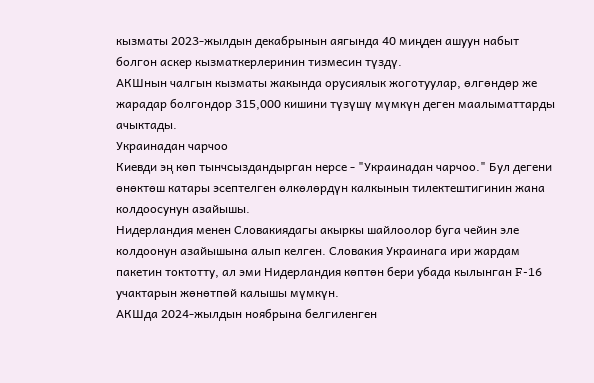кызматы 2023-жылдын декабрынын аягында 40 миңден ашуун набыт болгон аскер кызматкерлеринин тизмесин түздү.
АКШнын чалгын кызматы жакында орусиялык жоготуулар, өлгөндөр же жарадар болгондор 315,000 кишини түзүшү мүмкүн деген маалыматтарды ачыктады.
Украинадан чарчоо
Киевди эң көп тынчсыздандырган нерсе - "Украинадан чарчоо." Бул дегени өнөктөш катары эсептелген өлкөлөрдүн калкынын тилектештигинин жана колдоосунун азайышы.
Нидерландия менен Словакиядагы акыркы шайлоолор буга чейин эле колдоонун азайышына алып келген. Словакия Украинага ири жардам пакетин токтотту, ал эми Нидерландия көптөн бери убада кылынган F-16 учактарын жөнөтпөй калышы мүмкүн.
АКШда 2024-жылдын ноябрына белгиленген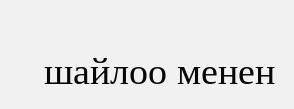шайлоо менен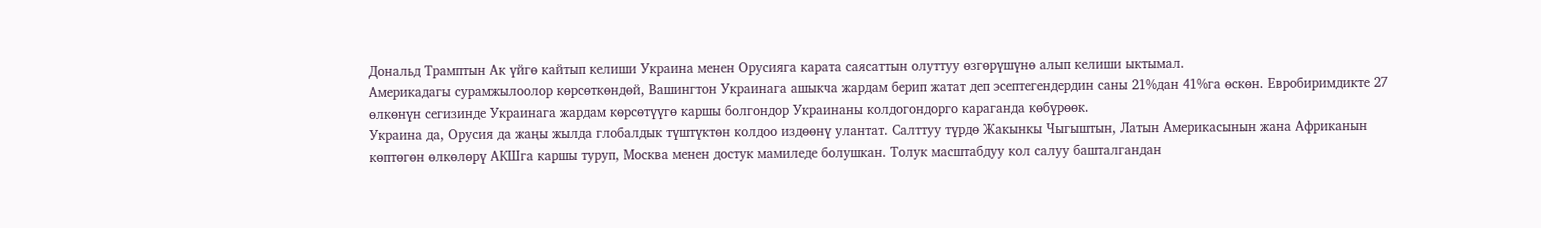Дональд Трамптын Ак үйгө кайтып келиши Украина менен Орусияга карата саясаттын олуттуу өзгөрүшүнө алып келиши ыктымал.
Америкадагы сурамжылоолор көрсөткөндөй, Вашингтон Украинага ашыкча жардам берип жатат деп эсептегендердин саны 21%дан 41%га өскөн. Евробиримдикте 27 өлкөнүн сегизинде Украинага жардам көрсөтүүгө каршы болгондор Украинаны колдогондорго караганда көбүрөөк.
Украина да, Орусия да жаңы жылда глобалдык түштүктөн колдоо издөөнү улантат. Салттуу түрдө Жакынкы Чыгыштын, Латын Америкасынын жана Африканын көптөгөн өлкөлөрү АКШга каршы туруп, Москва менен достук мамиледе болушкан. Толук масштабдуу кол салуу башталгандан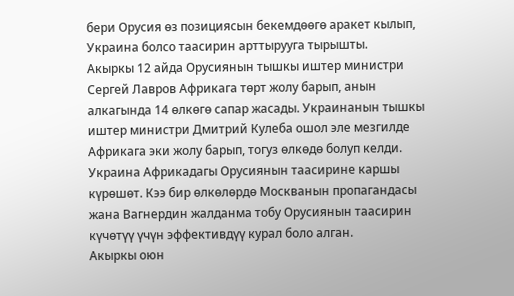бери Орусия өз позициясын бекемдөөгө аракет кылып, Украина болсо таасирин арттырууга тырышты.
Акыркы 12 айда Орусиянын тышкы иштер министри Сергей Лавров Африкага төрт жолу барып, анын алкагында 14 өлкөгө сапар жасады. Украинанын тышкы иштер министри Дмитрий Кулеба ошол эле мезгилде Африкага эки жолу барып, тогуз өлкөдө болуп келди.
Украина Африкадагы Орусиянын таасирине каршы күрөшөт. Кээ бир өлкөлөрдө Москванын пропагандасы жана Вагнердин жалданма тобу Орусиянын таасирин күчөтүү үчүн эффективдүү курал боло алган.
Акыркы оюн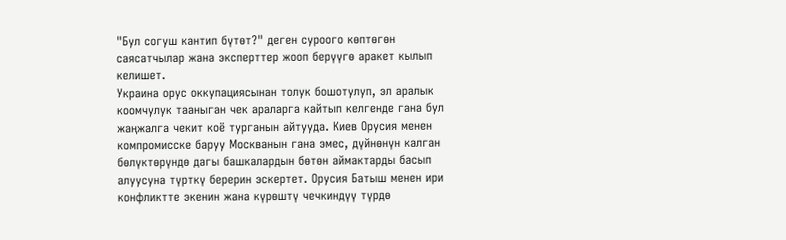"Бул согуш кантип бүтөт?" деген суроого көптөгөн саясатчылар жана эксперттер жооп берүүгө аракет кылып келишет.
Украина орус оккупациясынан толук бошотулуп, эл аралык коомчулук тааныган чек араларга кайтып келгенде гана бул жаңжалга чекит коё турганын айтууда. Киев Орусия менен компромисске баруу Москванын гана эмес, дүйнөнүн калган бөлүктөрүндө дагы башкалардын бөтөн аймактарды басып алуусуна түрткү берерин эскертет. Орусия Батыш менен ири конфликтте экенин жана күрөштү чечкиндүү түрдө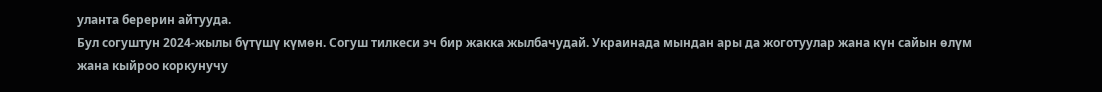уланта берерин айтууда.
Бул согуштун 2024-жылы бүтүшү күмөн. Согуш тилкеси эч бир жакка жылбачудай. Украинада мындан ары да жоготуулар жана күн сайын өлүм жана кыйроо коркунучу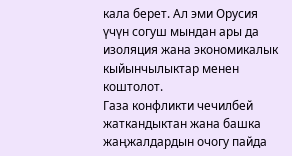кала берет. Ал эми Орусия үчүн согуш мындан ары да изоляция жана экономикалык кыйынчылыктар менен коштолот.
Газа конфликти чечилбей жаткандыктан жана башка жаңжалдардын очогу пайда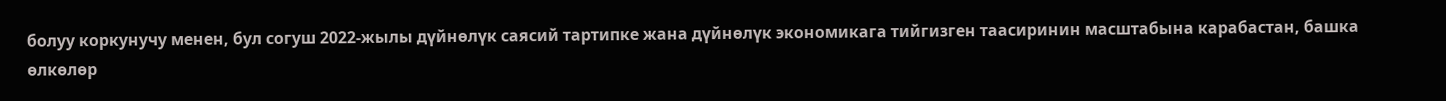болуу коркунучу менен, бул согуш 2022-жылы дүйнөлүк саясий тартипке жана дүйнөлүк экономикага тийгизген таасиринин масштабына карабастан, башка өлкөлөр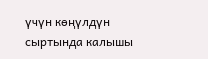үчүн көңүлдүн сыртында калышы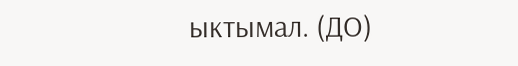ыктымал. (ДО)